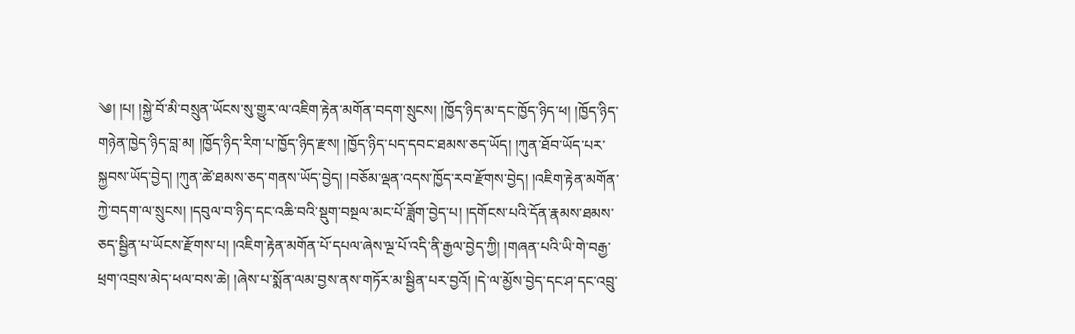༄། །པ། །སྐྱེ་བོ་མི་བསྲུན་ཡོངས་སུ་གྱུར་ལ་འཇིག་རྟེན་མགོན་བདག་སྲུངས། །ཁྱོད་ཉིད་མ་དང་ཁྱོད་ཉིད་ཕ། །ཁྱོད་ཉིད་གཉེན་ཁྱེད་ཉིད་བླ་མ། །ཁྱོད་ཉིད་རིག་པ་ཁྱོད་ཉིད་རྫས། །ཁྱོད་ཉིད་པད་དབང་ཐམས་ཅད་ཡོད། །ཀུན་ཐོབ་ཡོད་པར་སྐྱབས་ཡོད་བྱེད། །ཀུན་ཚེ་ཐམས་ཅད་གནས་ཡོད་བྱེད། །བཅོམ་ལྡན་འདས་ཁྱོད་རབ་རྫོགས་བྱེད། །འཇིག་རྟེན་མགོན་ཀྱེ་བདག་ལ་སྲུངས། །དབུལ་བ་ཉིད་དང་འཆི་བའི་སྡུག་བསྔལ་མང་པོ་ཟློག་བྱེད་པ། །དགོངས་པའི་དོན་རྣམས་ཐམས་ཅད་སྦྱིན་པ་ཡོངས་རྫོགས་པ། །འཇིག་རྟེན་མགོན་པོ་དཔལ་ཞེས་ལྔ་པོ་འདི་ནི་རྒྱལ་བྱེད་ཀྱི། །གཞན་པའི་ཡི་གེ་བརྒྱ་ཕྲག་འབྲས་མེད་ཕལ་བས་ཆེ། །ཞེས་པ་སྨོན་ལམ་བྱས་ནས་གཏོར་མ་སྦྱིན་པར་བྱའོ། །དེ་ལ་མྱོས་བྱེད་དང་ཤ་དང་འབྲུ་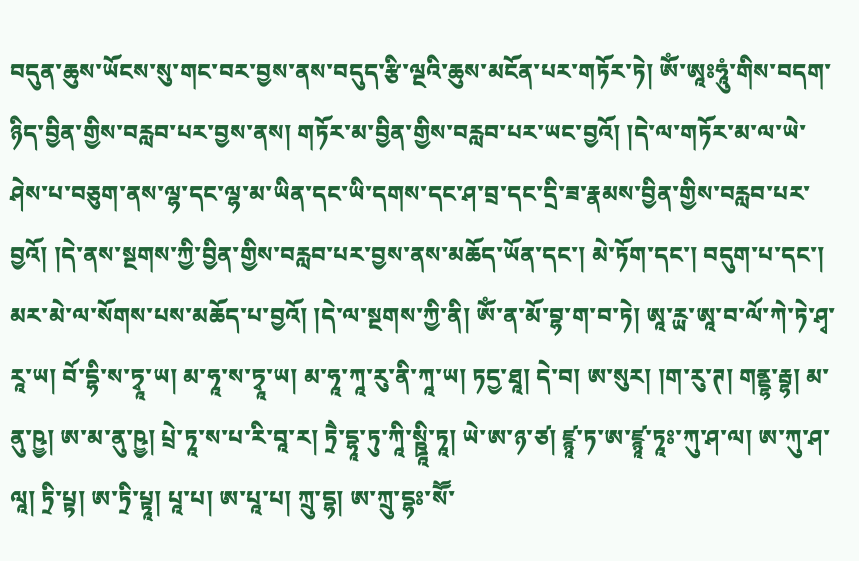བདུན་ཆུས་ཡོངས་སུ་གང་བར་བྱས་ནས་བདུད་རྩི་ལྔའི་ཆུས་མངོན་པར་གཏོར་ཏེ། ཨོཾ་ཨཱཿཧཱུཾ་གིས་བདག་ཉིད་བྱིན་གྱིས་བརླབ་པར་བྱས་ནས། གཏོར་མ་བྱིན་གྱིས་བརླབ་པར་ཡང་བྱའོ། །དེ་ལ་གཏོར་མ་ལ་ཡེ་ཤེས་པ་བཅུག་ནས་ལྷ་དང་ལྷ་མ་ཡིན་དང་ཡི་དགས་དང་ཤ་བྲ་དང་དྲི་ཟ་རྣམས་བྱིན་གྱིས་བརླབ་པར་བྱའོ། །དེ་ནས་སྔགས་ཀྱི་བྱིན་གྱིས་བརླབ་པར་བྱས་ནས་མཆོད་ཡོན་དང་། མེ་ཏོག་དང་། བདུག་པ་དང་། མར་མེ་ལ་སོགས་པས་མཆོད་པ་བྱའོ། །དེ་ལ་སྔགས་ཀྱི་ནི། ཨོཾ་ན་མོ་བྷ་ག་བ་ཏེ། ཨཱ་ཪྻ་ཨཱ་བ་ལོ་ཀེ་ཏེ་ཤྭ་རཱ་ཡ། བོ་དྷི་ས་ཏྭཱ་ཡ། མ་ཧཱ་ས་ཏྭཱ་ཡ། མ་ཧཱ་ཀཱ་རུ་ནི་ཀཱ་ཡ། ཏདྱ་ཐཱ། དེ་བ། ཨ་སུར། །ག་རུ་ཊ། གནྡྷ་རྦྷ། མ་ནུ་ཥྱ། ཨ་མ་ནུ་ཥྱ། པྲེ་ཏཱ་ས་པ་རི་བཱ་ར། ཏྲཻ་དྷཱ་ཏུ་ཀཱི་སྛཱི་ཏཱ། ཡེ་ཨ་ཉ་ཙ། ཛྙཱ་ཏ་ཨ་ཛྙཱ་ཏཱཿ་ཀུ་ཤ་ལ། ཨ་ཀུ་ཤ་ལཱ། ཏྲི་པྟ། ཨ་ཏྲི་པྟཱ། པཱ་པ། ཨ་པཱ་པ། ཀྲུ་དྷ། ཨ་ཀྲུ་དྷཿ་སཽ་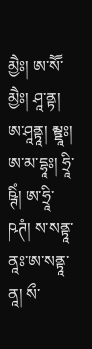མྱཻཿ། ཨ་སཽ་མྱཻཿ། ཤཱ་ནྟ། ཨ་ཤཱནྟཱ། མྟྡཱཿ། ཨ་མ་དྷཱཿ། ཧྲཱི་ཥྚིཾ། ཨ་ཧྲཱི་ཥཊཾ། ས་སནྟཱ་ནཱཿ་ཨ་སནྟཱ་ནཱ། སྀ་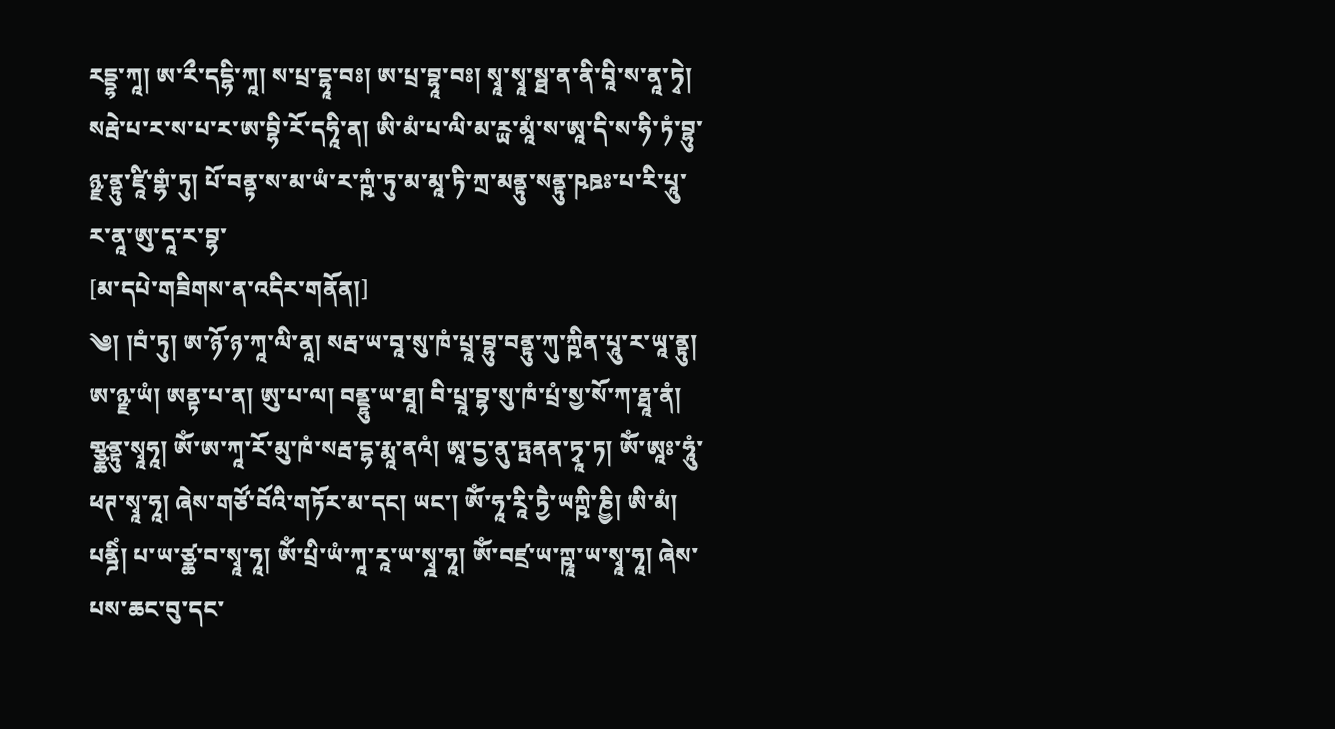རདྡྷ་ཀཱ། ཨ་རྀ་དདྷི་ཀཱ། ས་པྲ་དྷཱ་བཿ། ཨ་པྲ་བྷཱ་བཿ། སྭཱ་སྭཱ་སྠ་ན་ནི་བཱི་ས་ནཱ་ཏྭེ། སརྦེ་པ་ར་ས་པ་ར་ཨ་བྷི་རོ་དཧཱི་ན། ཨི་མཾ་པ་ལི་མ་ཪྻ་མཱཾ་ས་ཨཱ་དི་ས་ཧི་ཏཾ་བྷུ་ཉྫ་ནྟུ་ཛཱི་གྷཾ་ཏུ། པོ་བནྟ་ས་མ་ཡཾ་ར་ཀྵཾ་ཏུ་མ་མཱ་ཏི་ཀྲ་མནྟུ་སནྟུ་ཥཋཿ་པ་རི་པཱུ་ར་ནཱ་ཨུ་དཱ་ར་བྷ་
[མ་དཔེ་གཟིགས་ན་འདིར་གནོན།]
༄། །བཾ་ཏུ། ཨ་ཉོ་ཉ་ཀཱ་ལི་ནཱ། སརྦ་ཡ་བཱ་སུ་ཁཾ་པྲཱ་བྷུ་བནྟུ་ཀུ་ཀྵིན་པཱུ་ར་ཡཱ་ནྟུ། ཨ་ཉྫ་ཡཾ། ཨནྟ་པ་ན། ཨུ་པ་ལ། བནྡྷུ་ཡ་ཐཱ། བི་པྲཱ་བྷ་སུ་ཁཾ་པྲཾ་སྱ་སོ་ཀ་རྠཱ་ནཾ། གྩྪནྟུ་སྭཱཧཱ། ཨོཾ་ཨ་ཀཱ་རོ་མུ་ཁཾ་སརྦ་དྷ་རྨཱ་ནའཾ། ཨཱ་དྱ་ནུ་ཏྤནན་ཏྭཱ་ཏ། ཨོཾ་ཨཱཿ་ཧཱུཾ་ཕཊ་སྭཱ་ཧཱ། ཞེས་གཙོ་བོའི་གཏོར་མ་དང། ཡང་། ཨོཾ་ཧཱ་རཱི་ཏྱཻ་ཡཀྵི་ཎྱི། ཨི་མཾ། པནྜིཾ། པ་ཡ་ཙྪ་བ་སྭཱ་ཧཱ། ཨོཾ་པྲི་ཡཾ་ཀཱ་རཱ་ཡ་སྭྰ་ཧཱ། ཨོཾ་བཛྲ་ཡ་ཀྵཱ་ཡ་སྭཱ་ཧཱ། ཞེས་པས་ཆང་བུ་དང་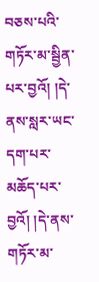བཅས་པའི་གཏོར་མ་སྦྱིན་པར་བྱའོ། །དེ་ནས་སླར་ཡང་དག་པར་མཆོད་པར་བྱའོ། །དེ་ནས་གཏོར་མ་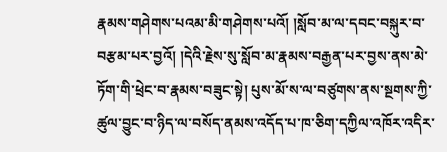རྣམས་གཤེགས་པའམ་མི་གཤེགས་པའོ། །སློབ་མ་ལ་དབང་བསྐུར་བ་བརྩམ་པར་བྱའོ། །དེའི་རྗེས་སུ་སློབ་མ་རྣམས་བརྒྱན་པར་བྱས་ནས་མེ་ཏོག་གི་ཕྲེང་བ་རྣམས་བཟུང་སྟེ། པུས་མོ་ས་ལ་བཙུགས་ནས་སྔགས་ཀྱི་ཚུལ་བྱུང་བ་ཉིད་ལ་བསོད་ནམས་འདོད་པ་ཁ་ཅིག་དཀྱིལ་འཁོར་འདིར་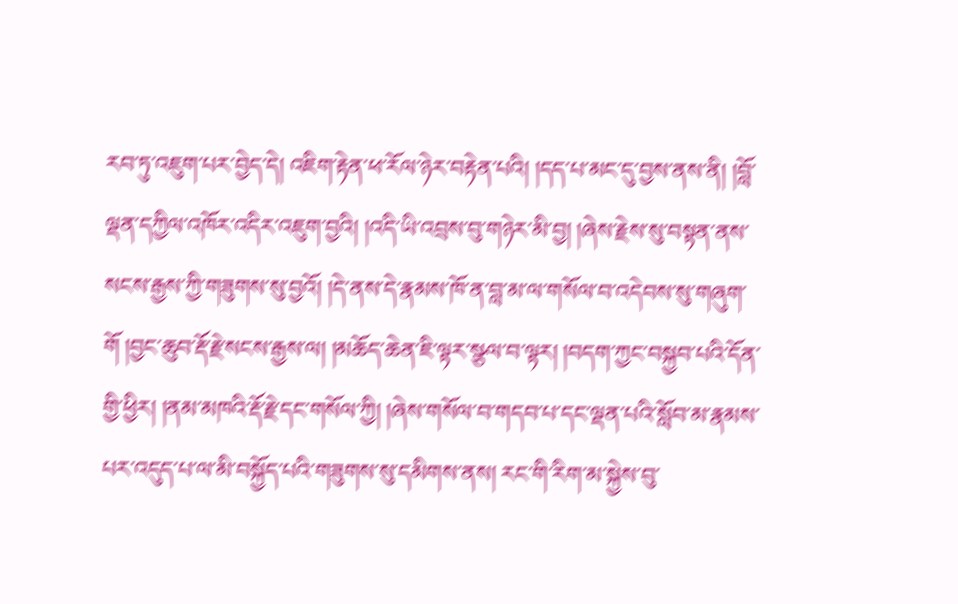རབ་ཏུ་འཇུག་པར་བྱེད་དེ། འཇིག་རྟེན་ཕ་རོལ་ཉེར་བརྟེན་པའི། །དད་པ་མང་དུ་བྱས་ནས་ནི། །བློ་ལྡན་དཀྱིལ་འཁོར་འདིར་འཇུག་བྱའི། །འདི་ཡི་འབྲས་བུ་གཉེར་མི་བྱ། །ཞེས་རྗེས་སུ་བསྟན་ནས་སངས་རྒྱས་ཀྱི་གཟུགས་སུ་བྱའོ། །དེ་ནས་དེ་རྣམས་ཁོ་ན་བླ་མ་ལ་གསོལ་བ་འདེབས་སུ་གཞུག་གོ །བྱང་ཆུབ་རྡོ་རྗེ་སངས་རྒྱས་ལ། །མཆོད་ཆེན་ཇི་ལྟར་སྩལ་བ་ལྟར། །བདག་ཀྱང་བསྐྱབ་པའི་དོན་གྱི་ཕྱིར། །ནམ་མཁའི་རྡོ་རྗེ་དང་གསོལ་ཀྱི། །ཞེས་གསོལ་བ་གདབ་པ་དང་ལྡན་པའི་སློབ་མ་རྣམས་པར་འདུད་པ་ལ་མི་བསྐྱོད་པའི་གཟུགས་སུ་དམིགས་ནས། རང་གི་རིག་མ་སྐྱེས་བུ་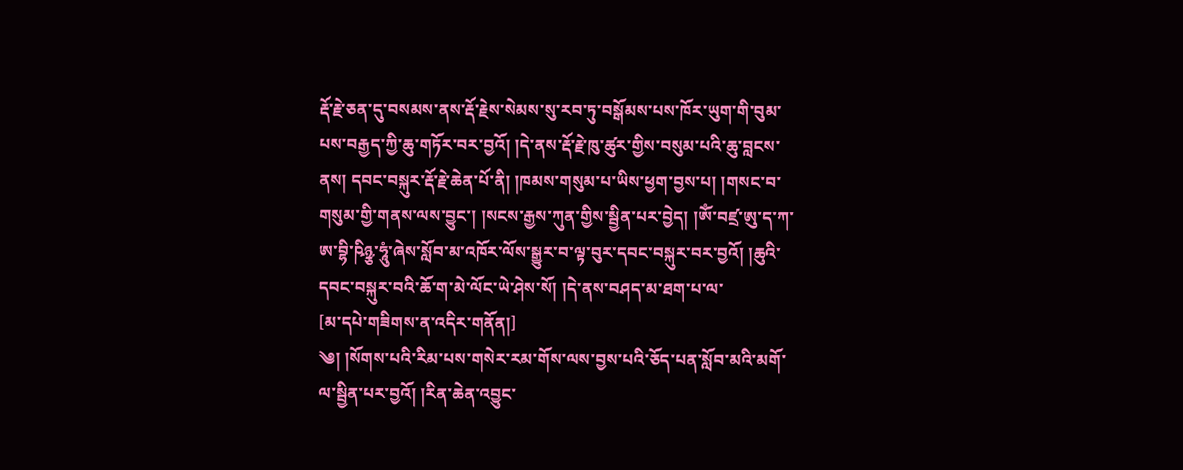རྡོ་རྗེ་ཅན་དུ་བསམས་ནས་རྡོ་རྗེས་སེམས་སུ་རབ་ཏུ་བསྒོམས་པས་ཁོར་ཡུག་གི་བུམ་པས་བརྒྱད་ཀྱི་ཆུ་གཏོར་བར་བྱའོ། །དེ་ནས་རྡོ་རྗེ་ཁུ་ཚུར་གྱིས་བསུམ་པའི་ཆུ་བླངས་ནས། དབང་བསྐུར་རྡོ་རྗེ་ཆེན་པོ་ནི། །ཁམས་གསུམ་པ་ཡིས་ཕྱག་བྱས་པ། །གསང་བ་གསུམ་གྱི་གནས་ལས་བྱུང་། །སངས་རྒྱས་ཀུན་གྱིས་སྦྱིན་པར་བྱེད། །ཨོཾ་བཛྲ་ཨུ་ད་ཀ་ཨ་བྷི་ཥིཉྩ་ཧཱུཾ་ཞེས་སློབ་མ་འཁོར་ལོས་སྒྱུར་བ་ལྟ་བུར་དབང་བསྐུར་བར་བྱའོ། །ཆུའི་དབང་བསྐུར་བའི་ཆོ་ག་མེ་ལོང་ཡེ་ཤེས་སོ། །དེ་ནས་བཤད་མ་ཐག་པ་ལ་
[མ་དཔེ་གཟིགས་ན་འདིར་གནོན།]
༄། །སོགས་པའི་རིམ་པས་གསེར་རམ་གོས་ལས་བྱས་པའི་ཅོད་པན་སློབ་མའི་མགོ་ལ་སྦྱིན་པར་བྱའོ། །རིན་ཆེན་འབྱུང་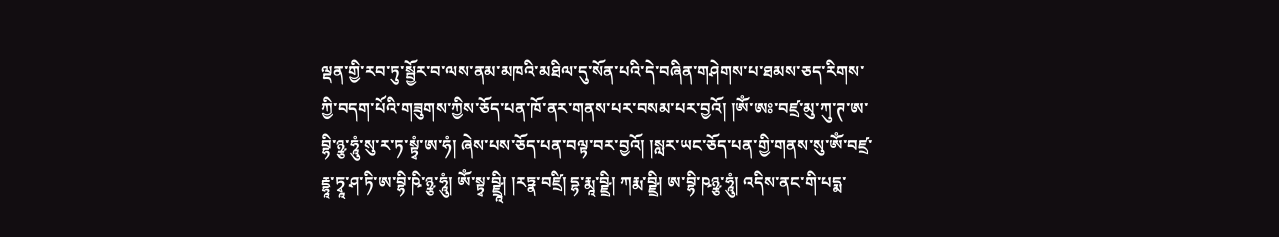ལྡན་གྱི་རབ་ཏུ་སྦྱོར་བ་ལས་ནམ་མཁའི་མཐིལ་དུ་སོན་པའི་དེ་བཞིན་གཤེགས་པ་ཐམས་ཅད་རིགས་ཀྱི་བདག་པོའི་གཟུགས་ཀྱིས་ཅོད་པན་ཁོ་ནར་གནས་པར་བསམ་པར་བྱའོ། །ཨོཾ་ཨཿ་བཛྲ་མུ་ཀུ་ཊ་ཨ་བྷི་ཉྩ་ཧཱུཾ་སུ་ར་ཏ་སྟྭཾ་ཨ་ཧཾ། ཞེས་པས་ཅོད་པན་བལྟ་བར་བྱའོ། །སླར་ཡང་ཅོད་པན་གྱི་གནས་སུ་ཨོཾ་བཛྲ་རྡྷཱ་ཏྭཱ་ཤ་ཏི་ཨ་བྷི་ཥི་ཉྩ་ཧཱུཾ། ཨོཾ་སྟྭ་བྫྲཱི། །རཏྣ་བཛྲི། དྷ་རྨཱ་བྫྲི། ཀརྨ་བྫྲི། ཨ་བྷི་ཥཉྩ་ཧཱུཾ། འདིས་ནང་གི་པདྨ་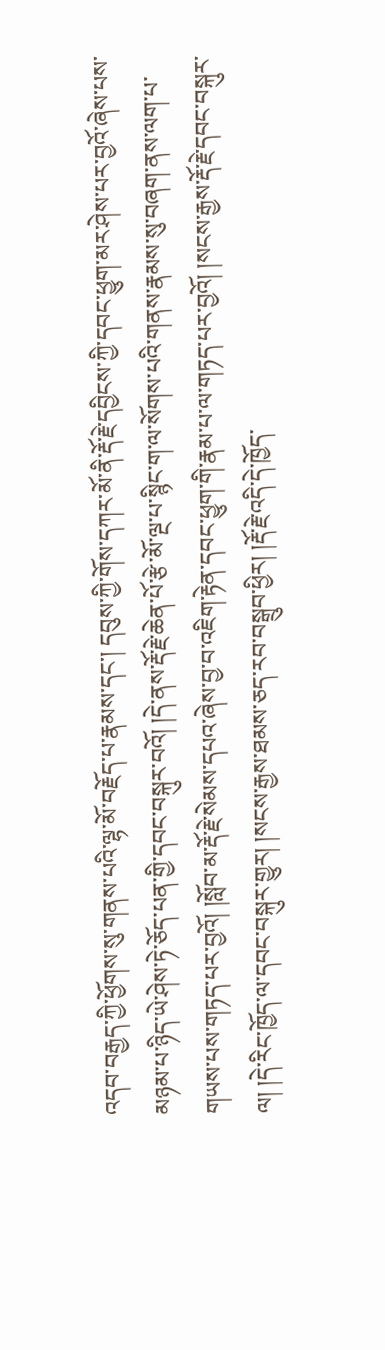འདབ་བརྒྱད་ཀྱི་ཕྱོགས་སུ་གནས་པའི་ལྷ་མོ་བརྗོད་པ་རྣམས་དང་། དབུས་ཀྱི་གོས་དཀར་མོ་ནི་རྡོ་རྗེ་དབྱིངས་ཀྱི་དབང་ཕྱུག་མར་ཤེས་པར་བྱའོ་ཞེས་པས་མཉམ་པ་ཉིད་ཡེ་ཤེས་ཏེ་ཅོད་པན་གྱི་དབང་བསྐུར་བའོ། །དེ་ནས་རྡོ་རྗེ་ཆེན་པོ་རྩེ་མོ་ལྔ་པ་སྙིང་ག་ལ་སོགས་པའི་གནས་རྣམས་སུ་བཞག་ནས་ལག་པ་གཡས་པས་གཏད་པར་བྱའོ། །སློབ་མ་རྡོ་རྗེ་སེམས་དཔའ་ཞེས་བྱ་བ་འཇིག་རྟེན་དབང་ཕྱུག་གི་རྣམ་པ་ལ་གཏད་པར་བྱའོ། །སངས་རྒྱས་རྡོ་རྗེ་དབང་བསྐུར་ལ། །དེ་རིང་ཁྱོད་ལ་དབང་བསྐུར་གྱུར། །སངས་རྒྱས་ཐམས་ཅད་རབ་བསྒྲུབ་ཕྱིར། །རྡོ་རྗེ་འདི་དེ་ཁྱོད་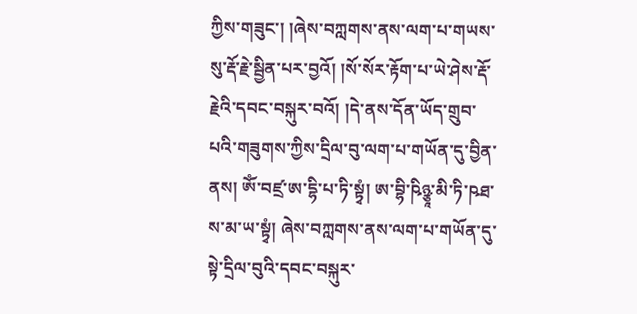ཀྱིས་གཟུང་། །ཞེས་བཀླགས་ནས་ལག་པ་གཡས་སུ་རྡོ་རྗེ་སྦྱིན་པར་བྱའོ། །སོ་སོར་རྟོག་པ་ཡེ་ཤེས་རྡོ་རྗེའི་དབང་བསྐུར་བའོ། །དེ་ནས་དོན་ཡོད་གྲུབ་པའི་གཟུགས་ཀྱིས་དྲིལ་བུ་ལག་པ་གཡོན་དུ་བྱིན་ནས། ཨོཾ་བཛྲ་ཨ་དྷི་པ་ཏི་སྟྭཾ། ཨ་བྷི་ཥིཉྩཱ་མི་ཏི་ཥཐ་ས་མ་ཡ་སྟྭཾ། ཞེས་བཀླགས་ནས་ལག་པ་གཡོན་དུ་སྟེ་དྲིལ་བུའི་དབང་བསྐུར་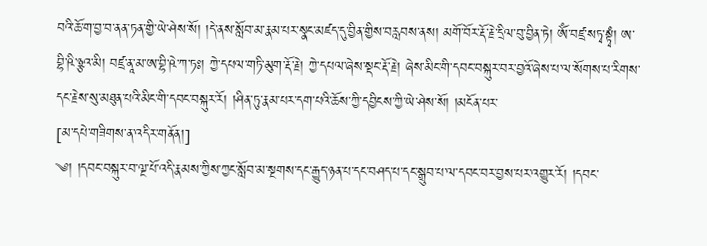བའི་ཆོ་ག་བྱ་བ་ནན་ཏན་གྱི་ཡེ་ཤེས་སོ། །དེ་ནས་སློབ་མ་རྣམ་པར་སྣང་མཛད་དུ་བྱིན་གྱིས་བརླབས་ནས། མགོ་བོར་རྡོ་རྗེ་དྲིལ་བུ་བྱིན་ཏེ། ཨོཾ་བཛྲ་སཏྭ་སྟྭཾ། ཨ་བྷི་ཥི་ཉྩའ་མི། བཛྲ་ནཱ་མ་ཨ་བྷི་ཥེ་ཀ་ཏཿ། ཀྱེ་དཔལ་གཏི་མུག་རྡོ་རྗེ། ཀྱེ་དཔལ་ཞེས་སྡང་རྡོ་རྗེ། ཞེས་མིང་གི་དབང་བསྐུར་བར་བྱའོ་ཞེས་པ་ལ་སོགས་པ་རིགས་དང་རྗེས་སུ་མཐུན་པའི་མིང་གི་དབང་བསྐུར་རོ། །ཤིན་ཏུ་རྣམ་པར་དག་པའི་ཆོས་ཀྱི་དབྱིངས་ཀྱི་ཡེ་ཤེས་སོ། །མངོན་པར་
[མ་དཔེ་གཟིགས་ན་འདིར་གནོན།]
༄། །དབང་བསྐུར་བ་ལྔ་པོ་འདི་རྣམས་ཀྱིས་ཀྱང་སློབ་མ་སྔགས་དང་རྒྱུད་ཉན་པ་དང་བཤད་པ་དང་སྒྲུབ་པ་ལ་དབང་བར་བྱས་པར་འགྱུར་རོ། །དབང་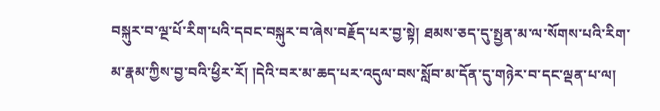བསྐུར་བ་ལྔ་པོ་རིག་པའི་དབང་བསྐུར་བ་ཞེས་བརྗོད་པར་བྱ་སྟེ། ཐམས་ཅད་དུ་སྤྱན་མ་ལ་སོགས་པའི་རིག་མ་རྣམ་ཀྱིས་བྱ་བའི་ཕྱིར་རོ། །དེའི་བར་མ་ཆད་པར་འདུལ་བས་སློབ་མ་དོན་དུ་གཉེར་བ་དང་ལྡན་པ་ལ།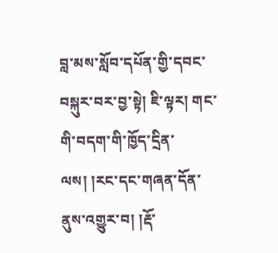བླ་མས་སློབ་དཔོན་གྱི་དབང་བསྐུར་བར་བྱ་སྟེ། ཇི་ལྟར། གང་གི་བདག་གི་ཁྱོད་དྲིན་ལས། །རང་དང་གཞན་དོན་ནུས་འགྱུར་བ། །རྡོ་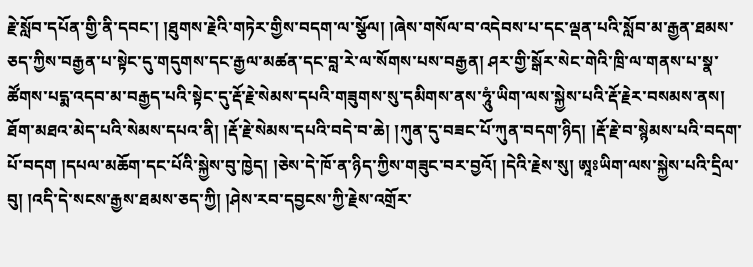རྗེ་སློབ་དཔོན་གྱི་ནི་དབང་། །ཐུགས་རྗེའི་གཏེར་གྱིས་བདག་ལ་སྩོལ། །ཞེས་གསོལ་བ་འདེབས་པ་དང་ལྡན་པའི་སློབ་མ་རྒྱན་ཐམས་ཅད་ཀྱིས་བརྒྱན་པ་སྟེང་དུ་གདུགས་དང་རྒྱལ་མཚན་དང་བླ་རེ་ལ་སོགས་པས་བརྒྱན། ཤར་གྱི་སྒོར་སེང་གེའི་ཁྲི་ལ་གནས་པ་སྣ་ཚོགས་པདྨ་འདབ་མ་བརྒྱད་པའི་སྟེང་དུ་རྡོ་རྗེ་སེམས་དཔའི་གཟུགས་སུ་དམིགས་ནས་ཧཱུཾ་ཡིག་ལས་སྐྱེས་པའི་རྡོ་རྗེར་བསམས་ནས། ཐོག་མཐའ་མེད་པའི་སེམས་དཔའ་ནི། །རྡོ་རྗེ་སེམས་དཔའི་བདེ་བ་ཆེ། །ཀུན་དུ་བཟང་པོ་ཀུན་བདག་ཉིད། །རྡོ་རྗེ་བ་སྙེམས་པའི་བདག་པོ་བདག །དཔལ་མཆོག་དང་པོའི་སྐྱེས་བུ་ཁྱེད། །ཅེས་དེ་ཁོ་ན་ཉིད་ཀྱིས་གཟུང་བར་བྱའོ། །དེའི་རྗེས་སུ། ཨཱཿཡིག་ལས་སྐྱེས་པའི་དྲིལ་བུ། །འདི་དེ་སངས་རྒྱས་ཐམས་ཅད་ཀྱི། །ཤེས་རབ་དབྱངས་ཀྱི་རྗེས་འགྲོར་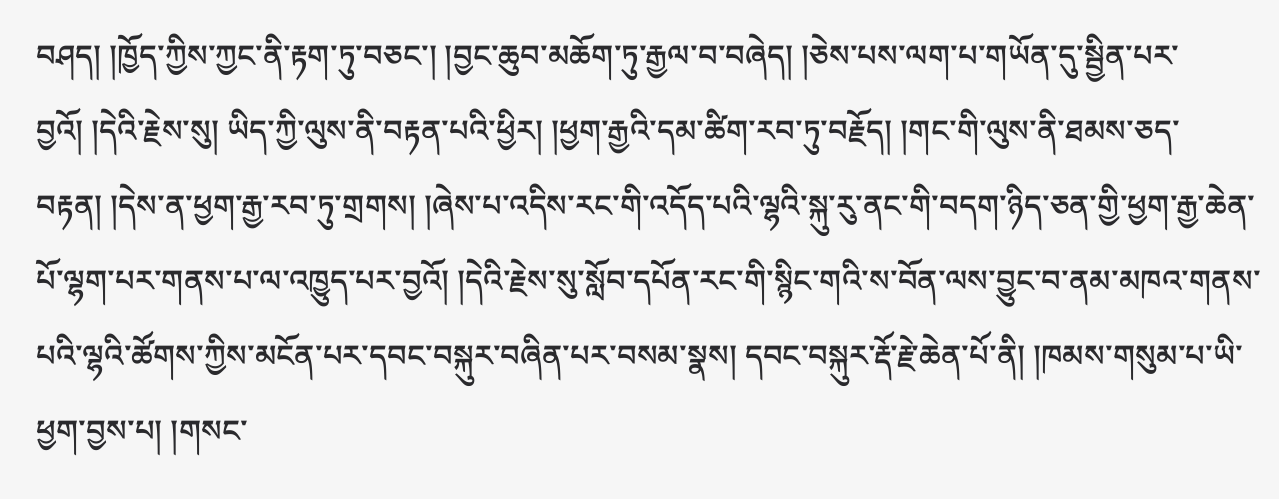བཤད། །ཁྱོད་ཀྱིས་ཀྱང་ནི་རྟག་ཏུ་བཅང་། །བྱང་ཆུབ་མཆོག་ཏུ་རྒྱལ་བ་བཞེད། །ཅེས་པས་ལག་པ་གཡོན་དུ་སྦྱིན་པར་བྱའོ། །དེའི་རྗེས་སུ། ཡིད་ཀྱི་ལུས་ནི་བརྟན་པའི་ཕྱིར། །ཕྱག་རྒྱའི་དམ་ཚིག་རབ་ཏུ་བརྗོད། །གང་གི་ལུས་ནི་ཐམས་ཅད་བརྟན། །དེས་ན་ཕྱག་རྒྱ་རབ་ཏུ་གྲགས། །ཞེས་པ་འདིས་རང་གི་འདོད་པའི་ལྷའི་སྐུ་རུ་ནང་གི་བདག་ཉིད་ཅན་གྱི་ཕྱག་རྒྱ་ཆེན་པོ་ལྷག་པར་གནས་པ་ལ་འཁྱུད་པར་བྱའོ། །དེའི་རྗེས་སུ་སློབ་དཔོན་རང་གི་སྙིང་གའི་ས་བོན་ལས་བྱུང་བ་ནམ་མཁའ་གནས་པའི་ལྷའི་ཚོགས་ཀྱིས་མངོན་པར་དབང་བསྐུར་བཞིན་པར་བསམ་སྣས། དབང་བསྐུར་རྡོ་རྗེ་ཆེན་པོ་ནི། །ཁམས་གསུམ་པ་ཡི་ཕྱག་བྱས་པ། །གསང་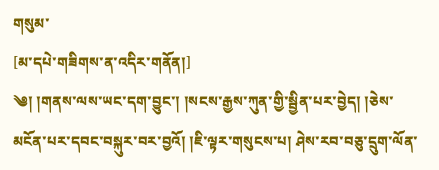གསུམ་
[མ་དཔེ་གཟིགས་ན་འདིར་གནོན།]
༄། །གནས་ལས་ཡང་དག་བྱུང་། །སངས་རྒྱས་ཀུན་གྱི་སྦྱིན་པར་བྱེད། །ཅེས་མངོན་པར་དབང་བསྐུར་བར་བྱའོ། །ཇི་ལྟར་གསུངས་པ། ཤེས་རབ་བཅུ་དྲུག་ལོན་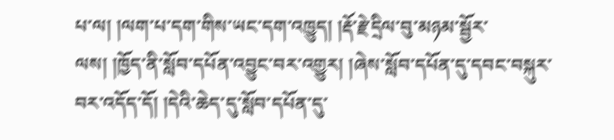པ་ལ། །ལག་པ་དག་གིས་ཡང་དག་འཁྱུད། །རྡོ་རྗེ་དྲིལ་བུ་མཉམ་སྦྱོར་ལས། །ཁྱོད་ནི་སློབ་དཔོན་འབྱུང་བར་འགྱུར། །ཞེས་སློབ་དཔོན་དུ་དབང་བསྐུར་བར་འདོད་དོ། །དེའི་ཆེད་དུ་སློབ་དཔོན་དུ་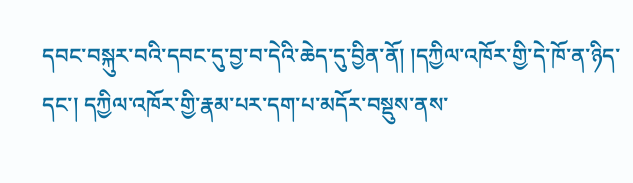དབང་བསྐུར་བའི་དབང་དུ་བྱ་བ་དེའི་ཆེད་དུ་བྱིན་ནོ། །དཀྱིལ་འཁོར་གྱི་དེ་ཁོ་ན་ཉིད་དང་། དཀྱིལ་འཁོར་གྱི་རྣམ་པར་དག་པ་མདོར་བསྡུས་ནས་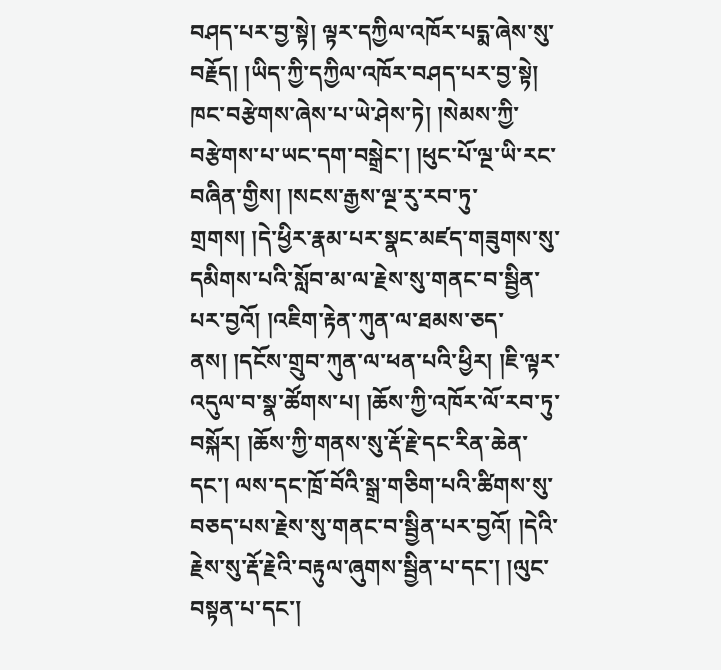བཤད་པར་བྱ་སྟེ། ལྟར་དཀྱིལ་འཁོར་པདྨ་ཞེས་སུ་བརྗོད། །ཡིད་ཀྱི་དཀྱིལ་འཁོར་བཤད་པར་བྱ་སྟེ། ཁང་བརྩེགས་ཞེས་པ་ཡེ་ཤེས་ཏེ། །སེམས་ཀྱི་བརྩེགས་པ་ཡང་དག་བསྒྲེང་། །ཕུང་པོ་ལྔ་ཡི་རང་བཞིན་གྱིས། །སངས་རྒྱས་ལྔ་རུ་རབ་ཏུ་གྲགས། །དེ་ཕྱིར་རྣམ་པར་སྣང་མཛད་གཟུགས་སུ་དམིགས་པའི་སློབ་མ་ལ་རྗེས་སུ་གནང་བ་སྦྱིན་པར་བྱའོ། །འཇིག་རྟེན་ཀུན་ལ་ཐམས་ཅད་ནས། །དངོས་གྲུབ་ཀུན་ལ་ཕན་པའི་ཕྱིར། །ཇི་ལྟར་འདུལ་བ་སྣ་ཚོགས་པ། །ཆོས་ཀྱི་འཁོར་ལོ་རབ་ཏུ་བསྐོར། །ཆོས་ཀྱི་གནས་སུ་རྡོ་རྗེ་དང་རིན་ཆེན་དང་། ལས་དང་ཁྲོ་བོའི་སྒྲ་གཅིག་པའི་ཚིགས་སུ་བཅད་པས་རྗེས་སུ་གནང་བ་སྦྱིན་པར་བྱའོ། །དེའི་རྗེས་སུ་རྡོ་རྗེའི་བརྟུལ་ཞུགས་སྦྱིན་པ་དང་། །ལུང་བསྟན་པ་དང་།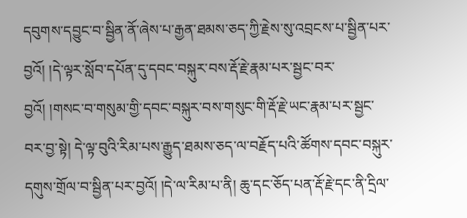དབུགས་དབྱུང་བ་སྦྱིན་ནོ་ཞེས་པ་རྒྱན་ཐམས་ཅད་ཀྱི་རྗེས་སུ་འབྲངས་པ་སྦྱིན་པར་བྱའོ། །དེ་ལྟར་སློབ་དཔོན་དུ་དབང་བསྐུར་བས་རྡོ་རྗེ་རྣམ་པར་སྦྱང་བར་བྱའོ། །གསང་བ་གསུམ་གྱི་དབང་བསྐུར་བས་གསུང་གི་རྡོ་རྗེ་ཡང་རྣམ་པར་སྦྱང་བར་བྱ་སྟེ། དེ་ལྟ་བུའི་རིམ་པས་རྒྱུད་ཐམས་ཅད་ལ་བརྗོད་པའི་ཚོགས་དབང་བསྐུར་དགུས་གྲོལ་བ་སྦྱིན་པར་བྱའོ། །དེ་ལ་རིམ་པ་ནི། ཆུ་དང་ཅོད་པན་རྡོ་རྗེ་དང་ནི་དྲིལ་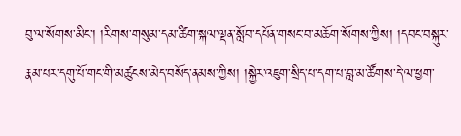བུ་ལ་སོགས་མིང་། །རིགས་གསུམ་དམ་ཚིག་སྐལ་ལྡན་སློབ་དཔོན་གསང་བ་མཆོག་སོགས་ཀྱིས། །དབང་བསྐུར་རྣམ་པར་དགུ་པོ་གང་གི་མཚུངས་མེད་བསོད་ནམས་ཀྱིས། །སྐྱེར་འཇུག་སྲིད་པ་དག་པ་བླ་མ་ཚོགས་དེ་ལ་ཕྱག་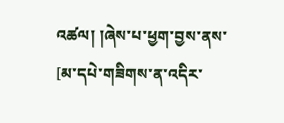འཚལ། །ཞེས་པ་ཕྱག་བྱས་ནས་
[མ་དཔེ་གཟིགས་ན་འདིར་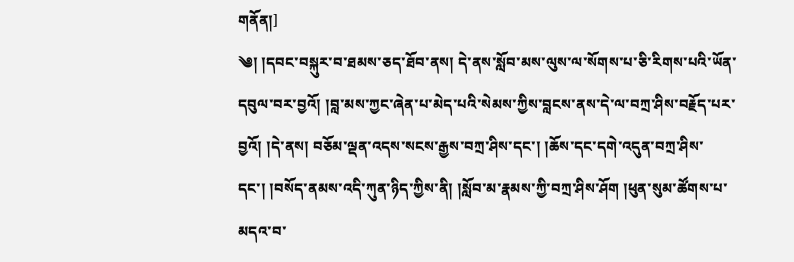གནོན།]
༄། །དབང་བསྐུར་བ་ཐམས་ཅད་ཐོབ་ནས། དེ་ནས་སློབ་མས་ལུས་ལ་སོགས་པ་ཅི་རིགས་པའི་ཡོན་དབུལ་བར་བྱའོ། །བླ་མས་ཀྱང་ཞེན་པ་མེད་པའི་སེམས་ཀྱིས་བླངས་ནས་དེ་ལ་བཀྲ་ཤིས་བརྗོད་པར་བྱའོ། །དེ་ནས། བཅོམ་ལྡན་འདས་སངས་རྒྱས་བཀྲ་ཤིས་དང་། །ཆོས་དང་དགེ་འདུན་བཀྲ་ཤིས་དང་། །བསོད་ནམས་འདི་ཀུན་ཉིད་ཀྱིས་ནི། །སློབ་མ་རྣམས་ཀྱི་བཀྲ་ཤིས་ཤོག །ཕུན་སུམ་ཚོགས་པ་མདའ་བ་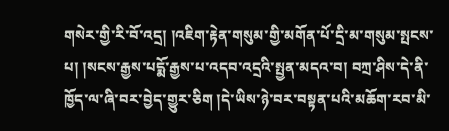གསེར་གྱི་རི་བོ་འདྲ། །འཇིག་རྟེན་གསུམ་གྱི་མགོན་པོ་དྲི་མ་གསུམ་སྤངས་པ། །སངས་རྒྱས་པདྨོ་རྒྱས་པ་འདབ་འདྲའི་སྤྱན་མདའ་བ། བཀྲ་ཤིས་དེ་ནི་ཁྱོད་ལ་ཞི་བར་བྱེད་གྱུར་ཅིག །དེ་ཡིས་ཉེ་བར་བསྟན་པའི་མཆོག་རབ་མི་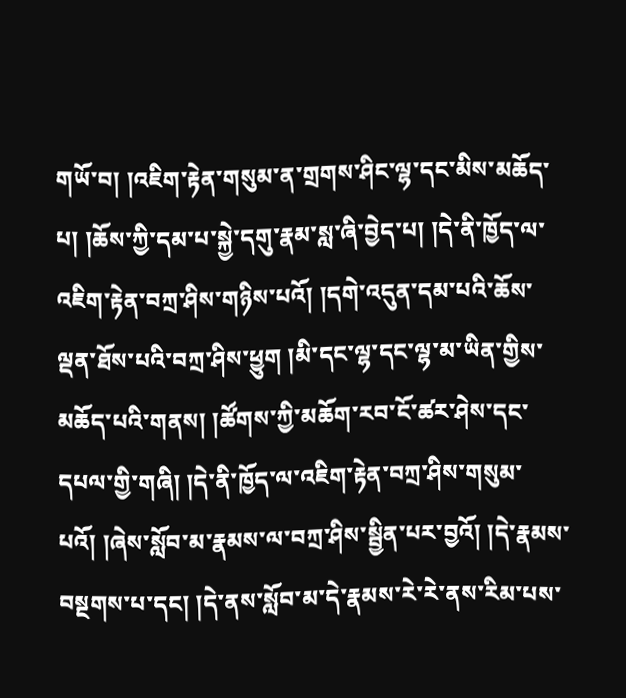གཡོ་བ། །འཇིག་རྟེན་གསུམ་ན་གྲགས་ཤིང་ལྷ་དང་མིས་མཆོད་པ། །ཆོས་ཀྱི་དམ་པ་སྐྱེ་དགུ་རྣམ་སླ་ཞི་བྱེད་པ། །དེ་ནི་ཁྱོད་ལ་འཇིག་རྟེན་བཀྲ་ཤིས་གཉིས་པའོ། །དགེ་འདུན་དམ་པའི་ཆོས་ལྡན་ཐོས་པའི་བཀྲ་ཤིས་ཕྱུག །མི་དང་ལྷ་དང་ལྷ་མ་ཡིན་གྱིས་མཆོད་པའི་གནས། །ཚོགས་ཀྱི་མཆོག་རབ་ངོ་ཚར་ཤེས་དང་དཔལ་གྱི་གཞི། །དེ་ནི་ཁྱོད་ལ་འཇིག་རྟེན་བཀྲ་ཤིས་གསུམ་པའོ། །ཞེས་སློབ་མ་རྣམས་ལ་བཀྲ་ཤིས་སྦྱིན་པར་བྱའོ། །དེ་རྣམས་བསྔགས་པ་དང། །དེ་ནས་སློབ་མ་དེ་རྣམས་རེ་རེ་ནས་རིམ་པས་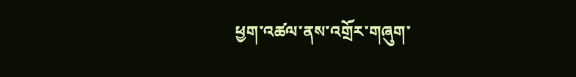ཕྱག་འཚལ་ནས་འགྲོར་གཞུག་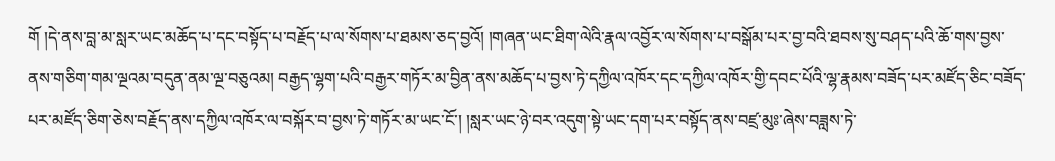གོ །དེ་ནས་བླ་མ་སླར་ཡང་མཆོད་པ་དང་བསྟོད་པ་བརྗོད་པ་ལ་སོགས་པ་ཐམས་ཅད་བྱའོ། །གཞན་ཡང་ཐིག་ལེའི་རྣལ་འབྱོར་ལ་སོགས་པ་བསྒོམ་པར་བྱ་བའི་ཐབས་སུ་བཤད་པའི་ཆོ་གས་བྱས་ནས་གཅིག་གམ་ལྔའམ་བདུན་ནམ་ལྔ་བཅུའམ། བརྒྱད་ལྷག་པའི་བརྒྱར་གཏོར་མ་བྱིན་ནས་མཆོད་པ་བྱས་ཏེ་དཀྱིལ་འཁོར་དང་དཀྱིལ་འཁོར་གྱི་དབང་པོའི་ལྷ་རྣམས་བཟོད་པར་མཛོད་ཅིང་བཟོད་པར་མཛོད་ཅིག་ཅེས་བརྗོད་ནས་དཀྱིལ་འཁོར་ལ་བསྐོར་བ་བྱས་ཏེ་གཏོར་མ་ཡང་ངོ་། །སླར་ཡང་ཉེ་བར་འདུག་སྟེ་ཡང་དག་པར་བསྟོད་ནས་བཛྲ་མུཿ་ཞེས་བཟླས་ཏེ་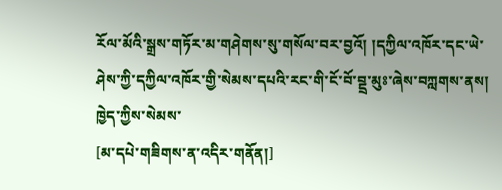རོལ་མོའི་སྒྲས་གཏོར་མ་གཤེགས་སུ་གསོལ་བར་བྱའོ། །དཀྱིལ་འཁོར་དང་ཡེ་ཤེས་ཀྱི་དཀྱིལ་འཁོར་གྱི་སེམས་དཔའི་རང་གི་ངོ་བོ་བྡྲ་མུཿ་ཞེས་བཀླགས་ནས། ཁྱེད་ཀྱིས་སེམས་
[མ་དཔེ་གཟིགས་ན་འདིར་གནོན།]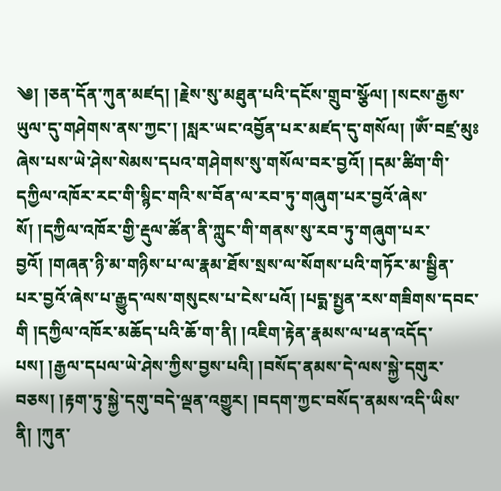༄། །ཅན་དོན་ཀུན་མཛད། །རྗེས་སུ་མཐུན་པའི་དངོས་གྲུབ་སྩོལ། །སངས་རྒྱས་ཡུལ་དུ་གཤེགས་ནས་ཀྱང་། །སླར་ཡང་འབྱོན་པར་མཛད་དུ་གསོལ། །ཨོཾ་བཛྲ་མུཿཞེས་པས་ཡེ་ཤེས་སེམས་དཔའ་གཤེགས་སུ་གསོལ་བར་བྱའོ། །དམ་ཚིག་གི་དཀྱིལ་འཁོར་རང་གི་སྙིང་གའི་ས་བོན་ལ་རབ་ཏུ་གཞུག་པར་བྱའོ་ཞེས་སོ། །དཀྱིལ་འཁོར་གྱི་རྡུལ་ཚོན་ནི་ཀླུང་གི་གནས་སུ་རབ་ཏུ་གཞུག་པར་བྱའོ། །གཞན་ཉི་མ་གཉིས་པ་ལ་རྣམ་ཐོས་སྲས་ལ་སོགས་པའི་གཏོར་མ་སྦྱིན་པར་བྱའོ་ཞེས་པ་རྒྱུད་ལས་གསུངས་པ་ངེས་པའོ། །པདྨ་སྤྱན་རས་གཟིགས་དབང་གི །དཀྱིལ་འཁོར་མཆོད་པའི་ཆོ་ག་ནི། །འཇིག་རྟེན་རྣམས་ལ་ཕན་འདོད་པས། །རྒྱལ་དཔལ་ཡེ་ཤེས་ཀྱིས་བྱས་པའི། །བསོད་ནམས་དེ་ལས་སྐྱེ་དགུར་བཅས། །རྟག་ཏུ་སྐྱེ་དགུ་བདེ་ལྡན་འགྱུར། །བདག་ཀྱང་བསོད་ནམས་འདི་ཡིས་ནི། །ཀུན་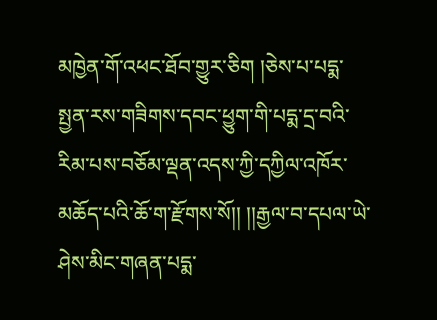མཁྱེན་གོ་འཕང་ཐོབ་གྱུར་ཅིག །ཅེས་པ་པདྨ་སྤྱན་རས་གཟིགས་དབང་ཕྱུག་གི་པདྨ་དྲ་བའི་རིམ་པས་བཅོམ་ལྡན་འདས་ཀྱི་དཀྱིལ་འཁོར་མཆོད་པའི་ཆོ་ག་རྫོགས་སོ།། །།རྒྱལ་བ་དཔལ་ཡེ་ཤེས་མིང་གཞན་པདྨ་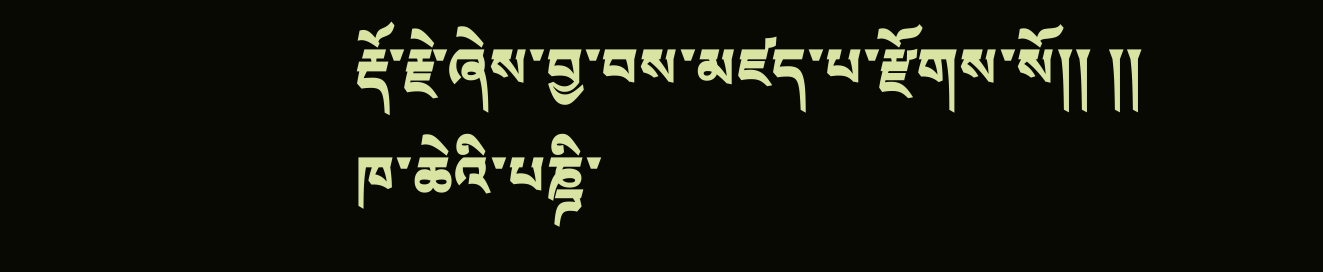རྡོ་རྗེ་ཞེས་བྱ་བས་མཛད་པ་རྫོགས་སོ།། །། ཁ་ཆེའི་པཎྜི་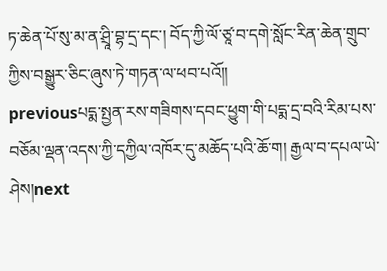ཏ་ཆེན་པོ་སུ་མ་ན་ཤྲཱི་བྷ་དྲ་དང་། བོད་ཀྱི་ལོ་ཙཱ་བ་དགེ་སློང་རིན་ཆེན་གྲུབ་ཀྱིས་བསྒྱུར་ཅིང་ཞུས་ཏེ་གཏན་ལ་ཕབ་པའོ།།
previousཔདྨ་སྤྱན་རས་གཟིགས་དབང་ཕྱུག་གི་པདྨ་དྲ་བའི་རིམ་པས་བཅོམ་ལྡན་འདས་ཀྱི་དཀྱིལ་འཁོར་དུ་མཆོད་པའི་ཆོ་ག། རྒྱལ་བ་དཔལ་ཡེ་ཤེས།next